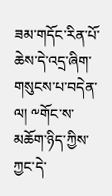ཟམ་གདོང་རིན་པོ་ཆེས་དེ་འདྲ་ཞིག་གསུངས་པ་བདེན་ལ། ༸གོང་ས་མཆོག་ཉིད་ཀྱིས་ཀྱང་དེ་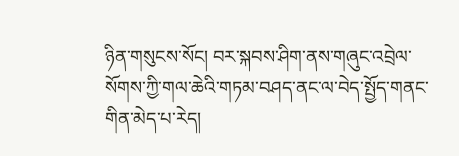ཉིན་གསུངས་སོང། བར་སྐབས་ཤིག་ནས་གཞུང་འབྲེལ་སོགས་ཀྱི་གལ་ཆེའི་གཏམ་བཤད་ནང་ལ་བེད་སྤྱོད་གནང་གིན་མེད་པ་རེད།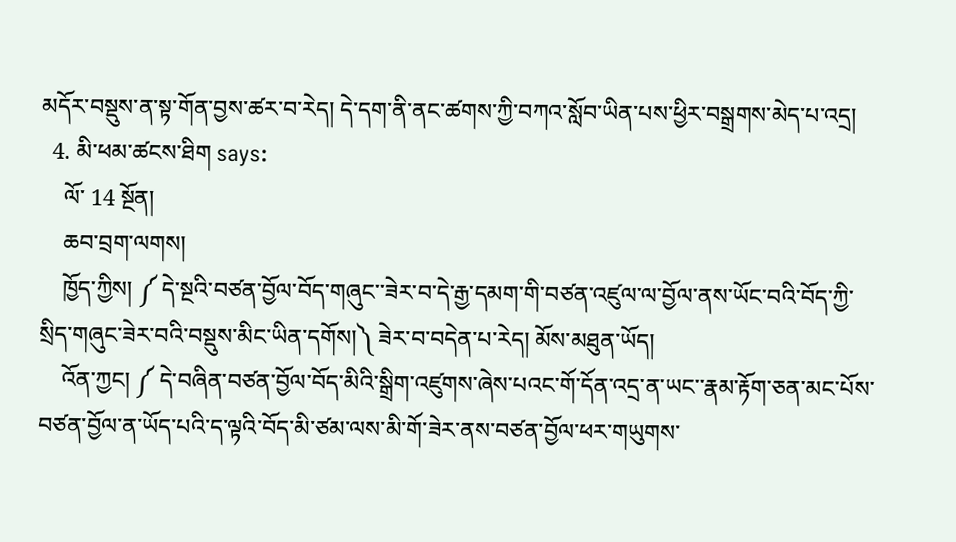མདོར་བསྡུས་ན་སྟ་གོན་བྱས་ཚར་བ་རེད། དེ་དག་ནི་ནང་ཚགས་ཀྱི་བཀའ་སློབ་ཡིན་པས་ཕྱིར་བསྒྲགས་མེད་པ་འདྲ།
  4. མི་ཕམ་ཚངས་ཐིག says:
    ལོ་ 14 སྔོན།
    ཆབ་བྲག་ལགས།
    ཁྱོད་ཀྱིས། ༼ དེ་སྔའི་བཙན་བྱོལ་བོད་གཞུང་་ཟེར་བ་དེ་རྒྱ་དམག་གི་བཙན་འཛུལ་ལ་བྱོལ་ནས་ཡོང་བའི་བོད་ཀྱི་སྲིད་གཞུང་ཟེར་བའི་བསྡུས་མིང་ཡིན་དགོས།༽ ཟེར་བ་བདེན་པ་རེད། མོས་མཐུན་ཡོད།
    འོན་ཀྱང། ༼ དེ་བཞིན་བཙན་བྱོལ་བོད་མིའི་སྒྲིག་འཛུགས་ཞེས་པའང་གོ་དོན་འདྲ་ན་ཡང་་རྣམ་རྟོག་ཅན་མང་པོས་བཙན་བྱོལ་ན་ཡོད་པའི་ད་ལྟའི་བོད་མི་ཙམ་ལས་མི་གོ་ཟེར་ནས་བཙན་བྱོལ་ཕར་གཡུགས་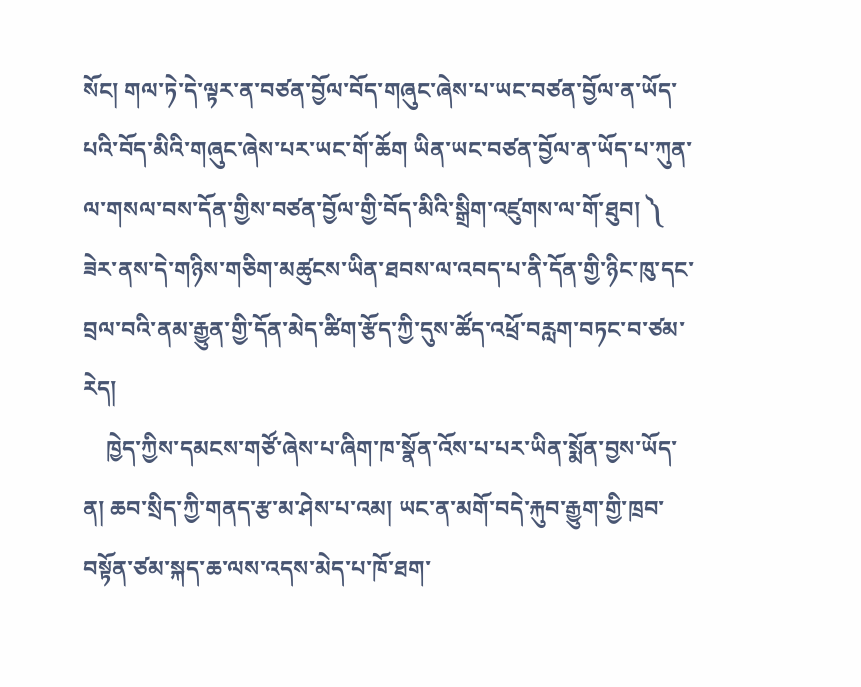སོང། གལ་ཏེ་དེ་ལྟར་ན་བཙན་བྱོལ་བོད་གཞུང་ཞེས་པ་ཡང་བཙན་བྱོལ་ན་ཡོད་པའི་བོད་མིའི་གཞུང་ཞེས་པར་ཡང་གོ་ཆོག ཡིན་ཡང་བཙན་བྱོལ་ན་ཡོད་པ་ཀུན་ལ་གསལ་བས་དོན་གྱིས་བཙན་བྱོལ་གྱི་བོད་མིའི་སྒྲིག་འཛུགས་ལ་གོ་ཐུབ། ༽ ཟེར་ནས་དེ་གཉིས་གཅིག་མཚུངས་ཡིན་ཐབས་ལ་འབད་པ་ནི་དོན་གྱི་ཉིང་ཁུ་དང་བྲལ་བའི་ནམ་རྒྱུན་གྱི་དོན་མེད་ཚིག་རྩོད་ཀྱི་དུས་ཚོད་འཕྲོ་བརླག་བཏང་བ་ཙམ་རེད།
    ཁྱེད་ཀྱིས་དམངས་གཙོ་ཞེས་པ་ཞིག་ཁ་སྣོན་འོས་པ་པར་ཡིན་སྨོན་བྱས་ཡོད་ན། ཆབ་སྲིད་ཀྱི་གནད་རྩ་མ་ཤེས་པ་འམ། ཡང་ན་མགོ་བདེ་རྐུབ་རྒྱུག་གྱི་ཁྲབ་བསྟོན་ཙམ་སྐད་ཆ་ལས་འདས་མེད་པ་ཁོ་ཐག་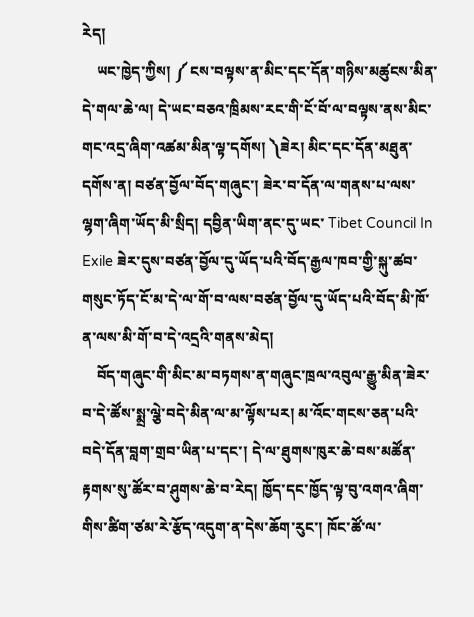རེད།
    ཡང་ཁྱེད་ཀྱིས། ༼ ངས་བལྟས་ན་མིང་དང་དོན་གཉིས་མཚུངས་མིན་དེ་གལ་ཆེ་ལ། དེ་ཡང་བཅའ་ཁྲིམས་རང་གི་ངོ་བོ་ལ་བལྟས་ནས་མིང་གང་འདྲ་ཞིག་འཚམ་མིན་ལྟ་དགོས། ༽ཟེར། མིང་དང་དོན་མཐུན་དགོས་ན། བཙན་བྱོལ་བོད་གཞུང་། ཟེར་བ་དོན་ལ་གནས་པ་ལས་ལྷག་ཞིག་ཡོད་མི་སྲིད། དབྱིན་ཡིག་ནང་དུ་ཡང་ Tibet Council In Exile ཟེར་དུས་བཙན་བྱོལ་དུ་ཡོད་པའི་བོད་རྒྱལ་ཁབ་གྱི་སྐུ་ཚབ་གསུང་ཏོད་ངོ་མ་དེ་ལ་གོ་བ་ལས་བཙན་བྱོལ་དུ་ཡོད་པའི་བོད་མི་ཁོ་ན་ལས་མི་གོ་བ་དེ་འདྲའི་གནས་མེད།
    བོད་གཞུང་གི་མིང་མ་བཏགས་ན་གཞུང་ཁྲལ་འབུལ་རྒྱུ་མིན་ཟེར་བ་དེ་ཚོས་སྨྲ་ལྕེ་བདེ་མིན་ལ་མ་ལྟོས་པར། མ་འོང་གངས་ཅན་པའི་བདེ་དོན་བླག་གྲབ་ཡིན་པ་དང་། དེ་ལ་ཐུགས་ཁུར་ཆེ་བས་མཚོན་རྟགས་སུ་ཚོར་བ་ཤུགས་ཆེ་བ་རེད། ཁྱོད་དང་ཁྱོད་ལྟ་བུ་འགའ་ཞིག་གིས་ཚིག་ཙམ་རེ་རྩོད་འདུག་ན་དེས་ཆོག་རུང་། ཁོང་ཚོ་ལ་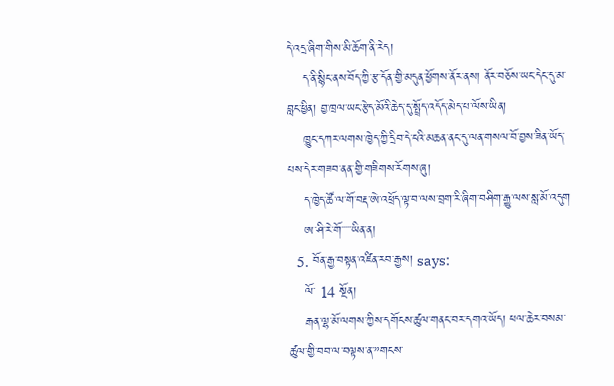དེ་འདྲ་ཞིག་གིས་མི་ཆོག་ནི་རེད།
    ད་ནི་སྙིང་ནས་བོད་ཀྱི་རྩ་དོན་གྱི་མདུན་ཕྱོགས་ནོར་ནས། ནོར་བཅོས་ཡང་དེང་དུ་མ་བླང་ཕྱིན། བྱ་ཁྲལ་ཡང་རྩེད་མོའི་ཆེད་དུ་སྤྲོད་འདོད་མེད་པ་ལོས་ཡིན།
    ཁྱུང་དཀར་ལགས་ཁྱེད་ཀྱི་དྲིབ་དེ་ངའི་མཆན་ནང་དུ་ལན་གསལ་བོ་བྱས་ཟིན་ཡོད་པས་དེར་གཟབ་ནན་གྱི་གཟིགས་རོགས་ཞུ།
    ད་ཁྱེད་ཚོ་ལ་གོ་བརྡ་ཨེ་འཕྲོད་ལྟ་བ་ལས་བྲག་རི་ཞིག་བཤིག་རྒྱུ་ལས་སླ་མོ་འདུག
    ཨ་ཤི་རེ་གོ་་་་་ཡིན་ན།
  5. བོན་རྒྱ་བསྟན་འཛིན་རབ་རྒྱས། says:
    ལོ་ 14 སྔོན།
    རྒན་ལྷ་མོ་ལགས་ཀྱིས་དགོངས་ཚུལ་གནང་བར་དགའ་ཡོད། ཕལ་ཆེར་བསམ་ཚུལ་གྱི་བབ་ལ་བལྟས་ན་”གངས་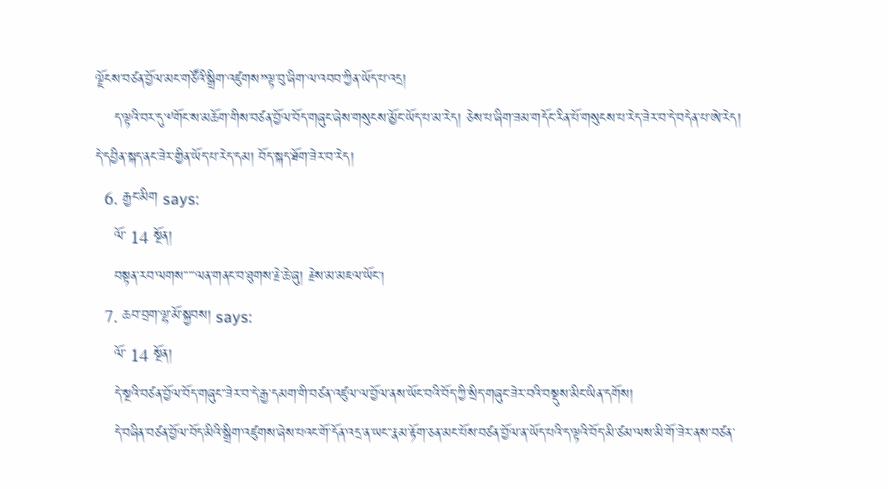ལྗོངས་བཙན་བྱོལ་མང་གཙོའི་སྒྲིག་འཛུགས”ལྟ་བུ་ཞིག་ལ་འབབ་ཀྱིན་ཡོད་པ་འདྲ།
    ད་ལྟའི་བར་དུ་༸གོང་ས་མཆོག་གིས་བཙན་བྱོལ་བོད་གཞུང་ཞེས་གསུངས་མྱོང་ཡོད་པ་མ་རེད། ཅེས་པ་ཞིག་ཟམ་གདོང་རིན་པོ་གསུངས་པ་རེད་ཟེར་བ་དེ་བདེན་པ་ཨེ་རེད། དེ་དབྱིན་སྐད་ནང་ཟེར་གྱིན་ཡོད་པ་རེད་དམ། བོད་སྐད་ཐོག་ཟེར་བ་རེད།
  6. རྒྱང་མིག says:
    ལོ་ 14 སྔོན།
    བསྟན་རབ་ལགས་་་་་ལན་གནང་བ་ཐུགས་རྗེ་ཆེ་ཞུ། རྗེས་མ་མཇལ་ཡོང།
  7. ཆབ་བྲག་ལྷ་མོ་སྐྱབས། says:
    ལོ་ 14 སྔོན།
    དེ་སྔའི་བཙན་བྱོལ་བོད་གཞུང་་ཟེར་བ་དེ་རྒྱ་དམག་གི་བཙན་འཛུལ་ལ་བྱོལ་ནས་ཡོང་བའི་བོད་ཀྱི་སྲིད་གཞུང་ཟེར་བའི་བསྡུས་མིང་ཡིན་དགོས།
    དེ་བཞིན་བཙན་བྱོལ་བོད་མིའི་སྒྲིག་འཛུགས་ཞེས་པའང་གོ་དོན་འདྲ་ན་ཡང་་རྣམ་རྟོག་ཅན་མང་པོས་བཙན་བྱོལ་ན་ཡོད་པའི་ད་ལྟའི་བོད་མི་ཙམ་ལས་མི་གོ་ཟེར་ནས་བཙན་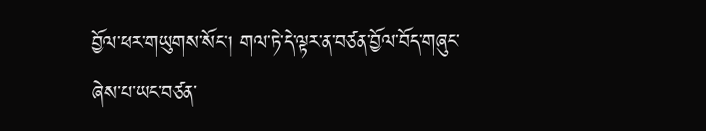བྱོལ་ཕར་གཡུགས་སོང། གལ་ཏེ་དེ་ལྟར་ན་བཙན་བྱོལ་བོད་གཞུང་ཞེས་པ་ཡང་བཙན་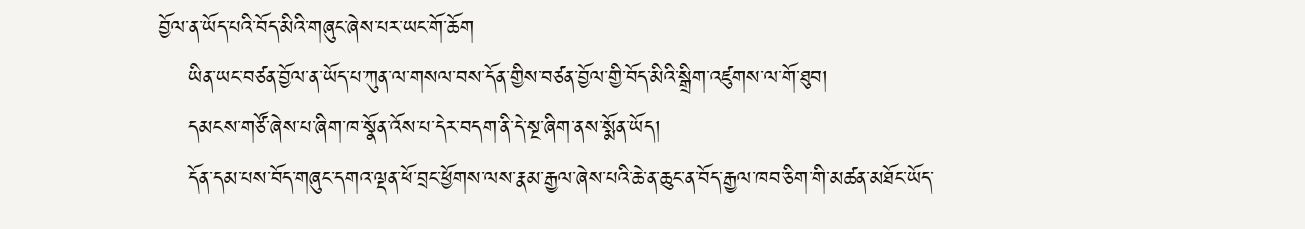བྱོལ་ན་ཡོད་པའི་བོད་མིའི་གཞུང་ཞེས་པར་ཡང་གོ་ཆོག
    ཡིན་ཡང་བཙན་བྱོལ་ན་ཡོད་པ་ཀུན་ལ་གསལ་བས་དོན་གྱིས་བཙན་བྱོལ་གྱི་བོད་མིའི་སྒྲིག་འཛུགས་ལ་གོ་ཐུབ།
    དམངས་གཙོ་ཞེས་པ་ཞིག་ཁ་སྣོན་འོས་པ་དེར་བདག་ནི་དེ་སྔ་ཞིག་ནས་སྨོན་ཡོད།
    དོན་དམ་པས་བོད་གཞུང་དགའ་ལྡན་ཕོ་བྲང་ཕྱོགས་ལས་རྣམ་རྒྱལ་ཞེས་པའི་ཆེ་ན་ཆུང་ན་བོད་རྒྱལ་ཁབ་ཅིག་གི་མཚན་མཐོང་ཡོད་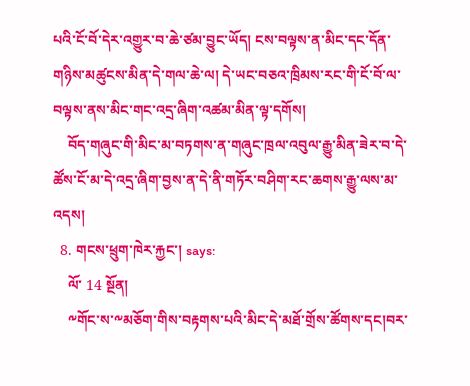པའི་ངོ་བོ་དེར་འགྱུར་བ་ཆེ་ཙམ་བྱུང་ཡོད། ངས་བལྟས་ན་མིང་དང་དོན་གཉིས་མཚུངས་མིན་དེ་གལ་ཆེ་ལ། དེ་ཡང་བཅའ་ཁྲིམས་རང་གི་ངོ་བོ་ལ་བལྟས་ནས་མིང་གང་འདྲ་ཞིག་འཚམ་མིན་ལྟ་དགོས།
    བོད་གཞུང་གི་མིང་མ་བཏགས་ན་གཞུང་ཁྲལ་འབུལ་རྒྱུ་མིན་ཟེར་བ་དེ་ཚོས་ངོ་མ་དེ་འདྲ་ཞིག་བྱས་ན་དེ་ནི་གཏོར་བཤིག་རང་ཆགས་རྒྱུ་ལས་མ་འདས།
  8. གངས་ཕྲུག་ཁེར་རྐྱང་། says:
    ལོ་ 14 སྔོན།
    ༸གོང་ས་༸མཅོག་གིས་བརྟགས་པའི་མིང་དེ་མཐོ་གྲོས་ཚོགས་དང།བར་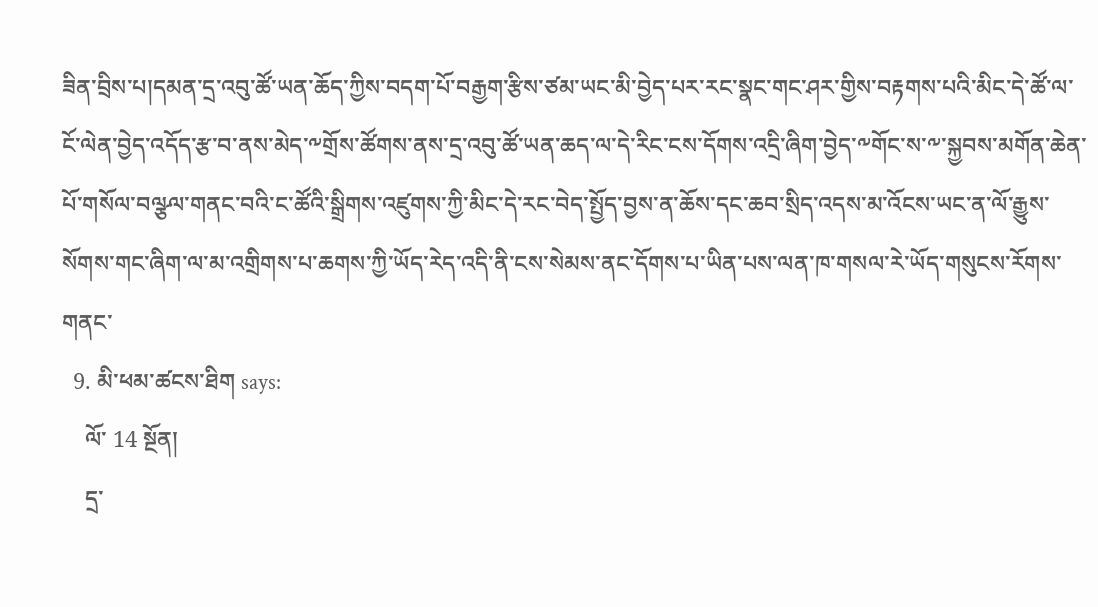ཟིན་བྲིས་པ།དམན་དྲ་འབུ་ཚོ་ཡན་ཆོད་ཀྱིས་བདག་པོ་བརྒྱག་རྩིས་ཙམ་ཡང་མི་བྱེད་པར་རང་སྣང་གང་ཤར་གྱིས་བརྟགས་པའི་མིང་དེ་ཚོ་ལ་ངོ་ལེན་བྱེད་འདོད་རྩ་བ་ནས་མེད་༸གྲོས་ཚོགས་ནས་དྲ་འབུ་ཚོ་ཡན་ཆད་ལ་དེ་རིང་ངས་དོགས་འདྲི་ཞིག་བྱེད་༸གོང་ས་༸་སྐྱབས་མགོན་ཆེན་པོ་གསོལ་བལྩལ་གནང་བའི་ང་ཚོའི་སྒྲིགས་འཛུགས་ཀྱི་མིང་དེ་རང་བེད་སྤྱོད་བྱས་ན་ཆོས་དང་ཆབ་སྲིད་འདས་མ་འོངས་ཡང་ན་ལོ་རྒྱུས་སོགས་གང་ཞིག་ལ་མ་འགྲིགས་པ་ཆགས་ཀྱི་ཡོད་རེད་འདི་ནི་ངས་སེམས་ནང་དོགས་པ་ཡིན་པས་ལན་ཁ་གསལ་རེ་ཡོད་གསུངས་རོགས་གནང་
  9. མི་ཕམ་ཚངས་ཐིག says:
    ལོ་ 14 སྔོན།
    དྲ་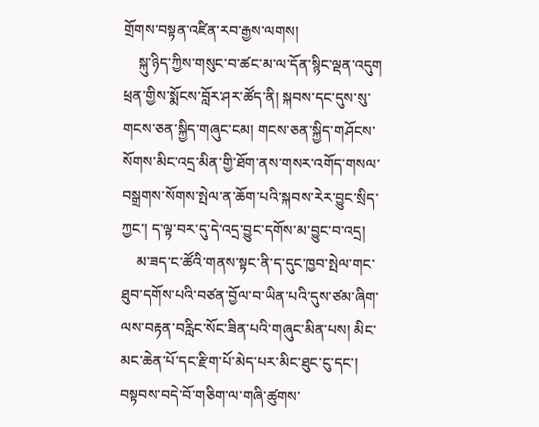གྲོགས་བསྟན་འཛིན་རབ་རྒྱས་ལགས།
    སྐུ་ཉིད་ཀྱིས་གསུང་བ་ཚང་མ་ལ་དོན་སྙིང་ལྡན་འདུག ཕྲན་གྱིས་སྨོངས་བློར་ཤར་ཚོད་ནི། སྐབས་དང་དུས་སུ་གངས་ཅན་སྐྱིད་གཞུང་ངམ། གངས་ཅན་སྐྱིད་གཤོངས་སོགས་མིང་འདྲ་མིན་གྱི་ཐོག་ནས་གསར་འགོད་གསལ་བསྒྲགས་སོགས་སྤེལ་ན་ཆོག་པའི་སྐབས་རེར་བྱུང་སྲིད་ཀྱང་། ད་ལྟ་བར་དུ་དེ་འདྲ་བྱུང་དགོས་མ་བྱུང་བ་འདྲ།
    མ་ཟད་ང་ཚོའི་གནས་སྟང་ནི་ད་དུང་ཁྱབ་སྤེལ་གང་ཐུབ་དགོས་པའི་བཙན་བྱོལ་བ་ཡིན་པའི་དུས་ཙམ་ཞིག་ལས་བརྟན་བརླིང་སོང་ཟིན་པའི་གཞུང་མིན་པས། མིང་མང་ཆེན་པོ་དང་རྫིག་པོ་མེད་པར་མིང་ཐུང་ངུ་དང་། བསྟབས་བདེ་བོ་གཅིག་ལ་གཞི་ཚུགས་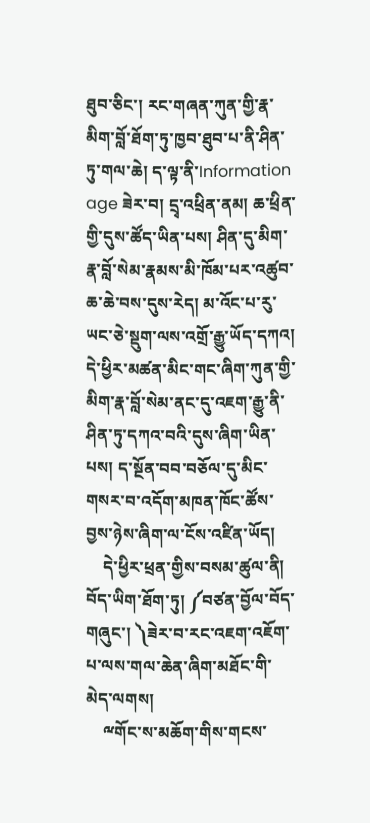ཐུབ་ཅིང་། རང་གཞན་ཀུན་གྱི་རྣ་མིག་བློ་ཐོག་ཏུ་ཁྱབ་ཐུབ་པ་ནི་ཤིན་ཏུ་གལ་ཆེ། ད་ལྟ་ནི་Information age ཟེར་བ། དྲྭ་འཕྲིན་ནམ། ཆ་ཕྲིན་གྱི་དུས་ཚོད་ཡིན་པས། ཤིན་དུ་མིག་རྣ་བློ་སེམ་རྣམས་མི་ཁོམ་པར་འཚུབ་ཆ་ཆེ་བས་དུས་རེད། མ་འོང་པ་རུ་ཡང་ཅེ་སྡུག་ལས་འགྲོ་རྒྱུ་ཡོད་དཀའ། དེ་ཕྱིར་མཚན་མིང་གང་ཞིག་ཀུན་གྱི་མིག་རྣ་བློ་སེམ་ནང་དུ་འཇག་རྒྱུ་ནི་ཤིན་ཏུ་དཀའ་བའི་དུས་ཞིག་ཡིན་པས། ད་སྔོན་བབ་བཅོལ་དུ་མིང་གསར་བ་འདོག་མཁན་ཁོང་ཚོས་བྱས་ཉེས་ཞིག་ལ་ངོས་འཛིན་ཡོད།
    དེ་ཕྱིར་ཕྲན་གྱིས་བསམ་ཚུལ་ནི། བོད་ཡིག་ཐོག་ཏུ། ༼བཙན་བྱོལ་བོད་གཞུང་། ༽ཟེར་བ་རང་འཇག་འཇོག་པ་ལས་གལ་ཆེན་ཞིག་མཐོང་གི་མེད་ལགས།
    ྋགོང་ས་མཆོག་གིས་གངས་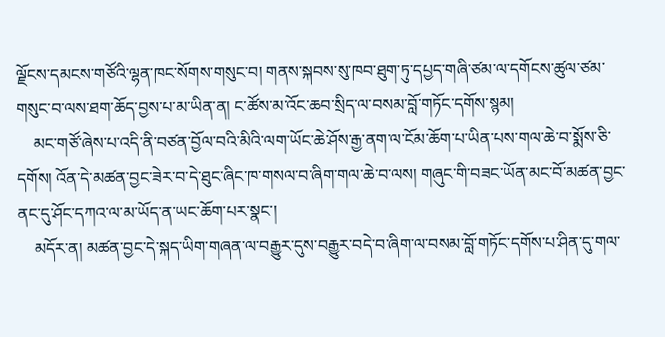ལྗོངས་དམངས་གཙོའི་ལྷན་ཁང་སོགས་གསུང་བ། གནས་སྐབས་སུ་ཁབ་ཐུག་ཏུ་དཔྱད་གཞི་ཙམ་ལ་དགོངས་ཚུལ་ཙམ་གསུང་བ་ལས་ཐག་ཆོད་བྱས་པ་མ་ཡིན་ན། ང་ཚོས་མ་འོང་ཆབ་སྲིད་ལ་བསམ་བློ་གཏོང་དགོས་སྙམ།
    མང་གཙོ་ཞེས་པ་འདི་ནི་བཙན་བྱོལ་བའི་མིའི་ལག་ཡོང་ཆེ་ཤོས་རྒྱ་ནག་ལ་ངོམ་ཆོག་པ་ཡིན་པས་གལ་ཆེ་བ་སྨོས་ཅི་དགོས། འོན་དེ་མཚན་བྱང་ཟེར་བ་དེ་ཐུང་ཞིང་ཁ་གསལ་བ་ཞིག་གལ་ཆེ་བ་ལས། གཞུང་གི་བཟང་ཡོན་མང་བོ་མཚན་བྱང་ནང་དུ་ཤོང་དཀའ་ལ་མ་ཡོད་ན་ཡང་ཆོག་པར་སྣང་།
    མདོར་ན། མཚན་བྱང་དེ་སྐད་ཡིག་གཞན་ལ་བརྒྱུར་དུས་བརྒྱུར་བདེ་བ་ཞིག་ལ་བསམ་བློ་གཏོང་དགོས་པ་ཤིན་དུ་གལ་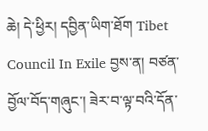ཆེ། དེ་ཕྱིར། དབྱིན་ཡིག་ཐོག Tibet Council In Exile བྱས་ན། བཙན་བྱོལ་བོད་གཞུང་། ཟེར་བ་ལྟ་བའི་དོན་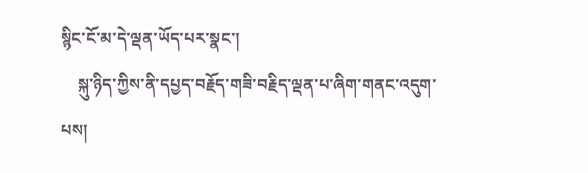སྙིང་ངོ་མ་དེ་ལྡན་ཡོད་པར་སྣང་།
    སྐུ་ཉིད་ཀྱིས་ནི་དཔྱད་བརྗོད་གཟི་བརྗིད་ལྡན་པ་ཞིག་གནང་འདུག་པས།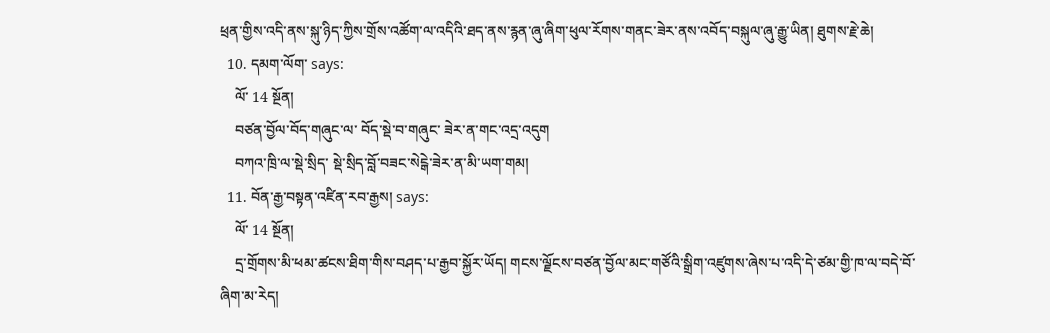ཕྲན་གྱིས་འདི་ནས་སྐུ་ཉིད་ཀྱིས་གྲོས་འཚོག་ལ་འདིའི་ཐད་ནས་རྙན་ཞུ་ཞིག་ཕུལ་རོགས་གནང་ཟེར་ནས་འབོད་བསྐུལ་ཞུ་རྒྱུ་ཡིན། ཐུགས་རྗེ་ཆེ།
  10. དམག་ལོག་ says:
    ལོ་ 14 སྔོན།
    བཙན་བྱོལ་བོད་གཞུང་ལ་ བོད་སྡེ་བ་གཞུང་ ཟེར་ན་གང་འདྲ་འདུག
    བཀའ་ཁྲི་ལ་སྡེ་སྲིད་ སྡེ་སྲིད་བློ་བཟང་སེངྒེ་ཟེར་ན་མི་ཡག་གམ།
  11. བོན་རྒྱ་བསྟན་འཛིན་རབ་རྒྱས། says:
    ལོ་ 14 སྔོན།
    དྲ་གྲོགས་མི་ཕམ་ཚངས་ཐིག་གིས་བཤད་པ་རྒྱབ་སྐྱོར་ཡོད། གངས་ལྗོངས་བཙན་བྱོལ་མང་གཙོའི་སྒྲིག་འཛུགས་ཞེས་པ་འདི་དེ་ཙམ་གྱི་ཁ་ལ་བདེ་བོ་ཞིག་མ་རེད།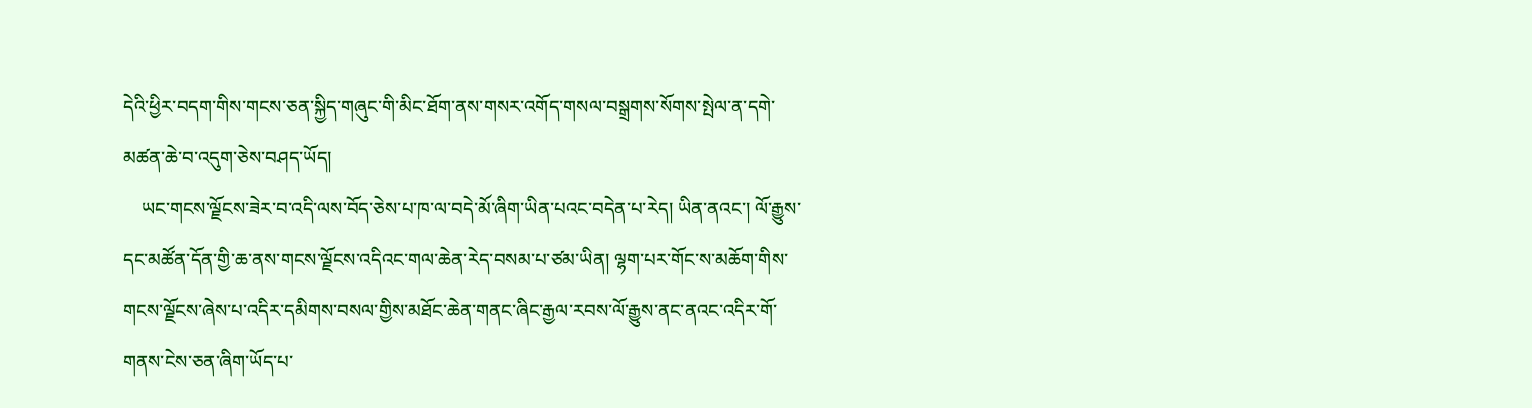དེའི་ཕྱིར་བདག་གིས་གངས་ཅན་སྐྱིད་གཞུང་གི་མིང་ཐོག་ནས་གསར་འགོད་གསལ་བསྒྲགས་སོགས་སྤེལ་ན་དགེ་མཚན་ཆེ་བ་འདུག་ཅེས་བཤད་ཡོད།
    ཡང་གངས་ལྗོངས་ཟེར་བ་འདི་ལས་བོད་ཅེས་པ་ཁ་ལ་བདེ་མོ་ཞིག་ཡིན་པའང་བདེན་པ་རེད། ཡིན་ནའང་། ལོ་རྒྱུས་དང་མཚོན་དོན་གྱི་ཆ་ནས་གངས་ལྗོངས་འདིའང་གལ་ཆེན་རེད་བསམ་པ་ཙམ་ཡིན། ལྷག་པར་གོང་ས་མཆོག་གིས་གངས་ལྗོངས་ཞེས་པ་འདིར་དམིགས་བསལ་གྱིས་མཐོང་ཆེན་གནང་ཞིང་རྒྱལ་རབས་ལོ་རྒྱུས་ནང་ནའང་འདིར་གོ་གནས་ངེས་ཅན་ཞིག་ཡོད་པ་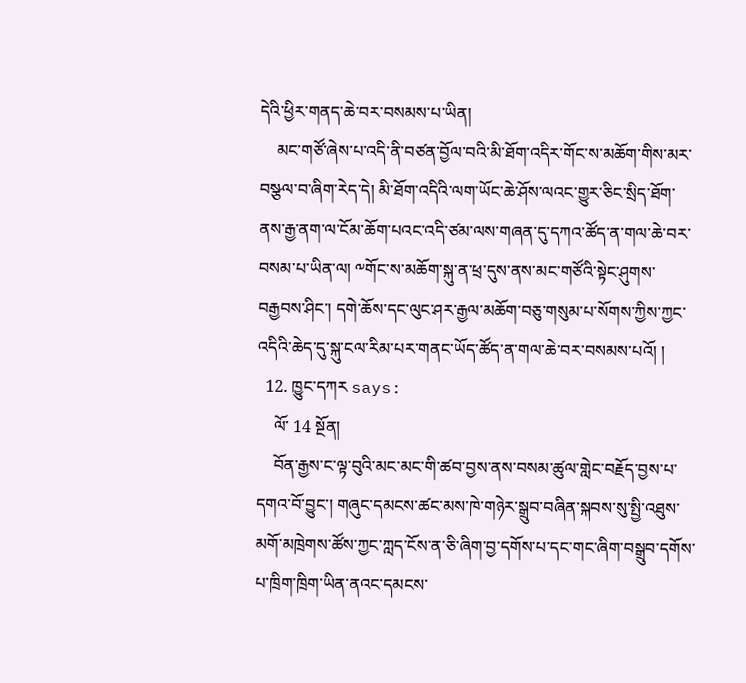དེའི་ཕྱིར་གནད་ཆེ་བར་བསམས་པ་ཡིན།
    མང་གཙོ་ཞེས་པ་འདི་ནི་བཙན་བྱོལ་བའི་མི་ཐོག་འདིར་གོང་ས་མཆོག་གིས་མར་བསྩལ་བ་ཞིག་རེད་དེ། མི་ཐོག་འདིའི་ལག་ཡོང་ཆེ་ཤོས་ལའང་གྱུར་ཅིང་སྲིད་ཐོག་ནས་རྒྱ་ནག་ལ་ངོམ་ཆོག་པའང་འདི་ཙམ་ལས་གཞན་དུ་དཀའ་ཚོད་ན་གལ་ཆེ་བར་བསམ་པ་ཡིན་ལ། ༸གོང་ས་མཆོག་སྐུ་ན་ཕྲ་དུས་ནས་མང་གཙོའི་སྟེང་ཤུགས་བརྒྱབས་ཤིང་། དགེ་ཆོས་དང་ལུང་ཤར་རྒྱལ་མཆོག་བཅུ་གསུམ་པ་སོགས་ཀྱིས་ཀྱང་འདིའི་ཆེད་དུ་སྐུ་ངལ་རིམ་པར་གནང་ཡོད་ཚོད་ན་གལ་ཆེ་བར་བསམས་པའོ། །
  12. ཁྱུང་དཀར says:
    ལོ་ 14 སྔོན།
    བོན་རྒྱས་ང་ལྟ་བུའི་མང་མང་གི་ཚབ་བྱས་ནས་བསམ་ཚུལ་གླེང་བརྗོད་བྱས་པ་དགའ་བོ་བྱུང་། གཞུང་དམངས་ཚང་མས་ཁེ་གཉེར་སྒྲུབ་བཞིན་སྐབས་སུ་སྤྱི་འཐུས་མགོ་མཁྲེགས་ཚོས་ཀྱང་ཀླད་ངོས་ན་ཅི་ཞིག་བྱ་དགོས་པ་དང་གང་ཞིག་བསྒྲུབ་དགོས་པ་ཁྲིག་ཁྲིག་ཡིན་ནའང་དམངས་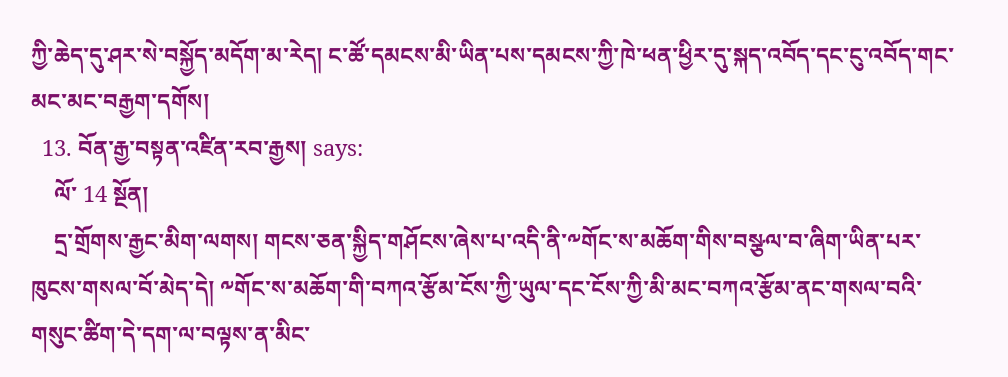ཀྱི་ཆེད་དུ་ཤར་སེ་བསྐྱོད་མདོག་མ་རེད། ང་ཚོ་དམངས་མི་ཡིན་པས་དམངས་ཀྱི་ཁེ་ཕན་ཕྱིར་དུ་སྐད་འབོད་དང་ངུ་འབོད་གང་མང་མང་བརྒྱག་དགོས།
  13. བོན་རྒྱ་བསྟན་འཛིན་རབ་རྒྱས། says:
    ལོ་ 14 སྔོན།
    དྲ་གྲོགས་རྒྱང་མིག་ལགས། གངས་ཅན་སྐྱིད་གཤོངས་ཞེས་པ་འདི་ནི་༸གོང་ས་མཆོག་གིས་བསྩལ་བ་ཞིག་ཡིན་པར་ཁུངས་གསལ་བོ་མེད་དེ། ༸གོང་ས་མཆོག་གི་བཀའ་རྩོམ་ངོས་ཀྱི་ཡུལ་དང་ངོས་ཀྱི་མི་མང་བཀའ་རྩོམ་ནང་གསལ་བའི་གསུང་ཚིག་དེ་དག་ལ་བལྟས་ན་མིང་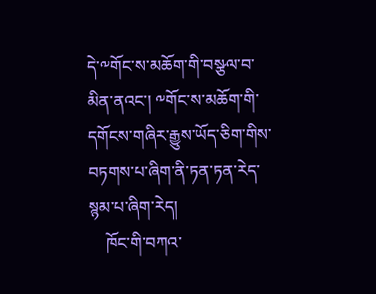དེ་༸གོང་ས་མཆོག་གི་བསྩལ་བ་མིན་ནའང་། ༸གོང་ས་མཆོག་གི་དགོངས་གཞིར་རྒྱུས་ཡོད་ཅིག་གིས་བཏགས་པ་ཞིག་ནི་ཏན་ཏན་རེད་སྙམ་པ་ཞིག་རེད།
    ཁོང་གི་བཀའ་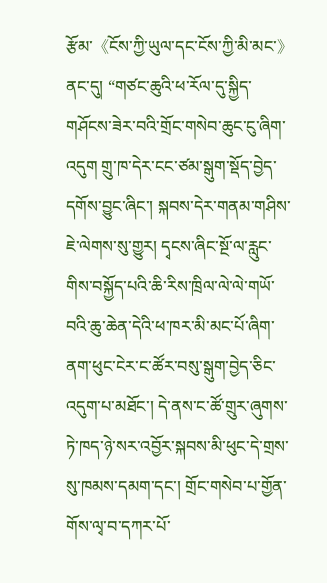རྩོམ་《ངོས་ཀྱི་ཡུལ་དང་ངོས་ཀྱི་མི་མང་》ནང་དུ། “གཙང་ཆུའི་ཕ་རོལ་དུ་སྐྱིད་གཤོངས་ཟེར་བའི་གྲོང་གསེབ་ཆུང་ངུ་ཞིག་འདུག གྲུ་ཁ་དེར་ངང་ཙམ་སྒུག་སྡོད་བྱེད་དགོས་བྱུང་ཞིང་། སྐབས་དེར་གནམ་གཤིས་ཇེ་ལེགས་སུ་གྱུར། དྭངས་ཞིང་སྔོ་ལ་རླུང་གིས་བསྐྱོད་པའི་ཆི་རིས་ཁྲིལ་ལེ་ལེ་གཡོ་བའི་ཆུ་ཆེན་དེའི་ཕ་ཁར་མི་མང་པོ་ཞིག་ནག་ཕུང་ངེར་ང་ཚོར་བསུ་སྒུག་བྱེད་ཅིང་འདུག་པ་མཐོང་། དེ་ནས་ང་ཚོ་གྲུར་ཞུགས་ཏེ་ཁད་ཉེ་སར་འབྱོར་སྐབས་མི་ཕུང་དེ་གྲས་སུ་ཁམས་དམག་དང་། གྲོང་གསེབ་པ་གྱོན་གོས་ལྭ་བ་དཀར་པོ་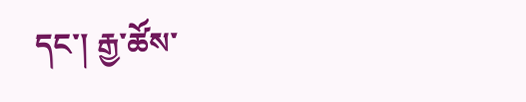དང་། རྒྱ་ཚོས་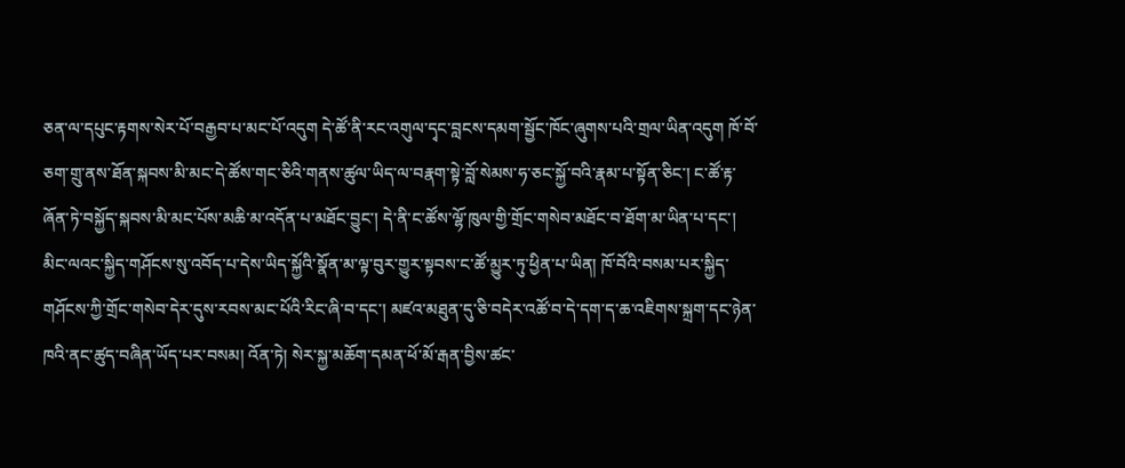ཅན་ལ་དཔུང་རྟགས་སེར་པོ་བརྒྱབ་པ་མང་པོ་འདུག དེ་ཚོ་ནི་རང་འགུལ་དྭང་བླངས་དམག་སྦྱོང་ཁོང་ཞུགས་པའི་གྲལ་ཡིན་འདུག ཁོ་བོ་ཅག་གྲུ་ནས་ཐོན་སྐབས་མི་མང་དེ་ཚོས་གང་ཅིའི་གནས་ཚུལ་ཡིད་ལ་བརྣག་སྟེ་བློ་སེམས་ཧ་ཅང་སྐྱོ་བའི་རྣམ་པ་སྟོན་ཅིང་། ང་ཚོ་རྟ་ཞོན་ཏེ་བསྐྱོད་སྐབས་མི་མང་པོས་མཆི་མ་འདོན་པ་མཐོང་བྱུང་། དེ་ནི་ང་ཚོས་ལྷོ་ཁུལ་གྱི་གྲོང་གསེབ་མཐོང་བ་ཐོག་མ་ཡིན་པ་དང་། མིང་ལའང་སྐྱིད་གཤོངས་སུ་འབོད་པ་དེས་ཡིད་སྐྱོའི་སྣོན་མ་ལྟ་བུར་གྱུར་སྟབས་ང་ཚོ་མྱུར་ཏུ་ཕྱིན་པ་ཡིན། ཁོ་བོའི་བསམ་པར་སྐྱིད་གཤོངས་ཀྱི་གྲོང་གསེབ་དེར་དུས་རབས་མང་པོའི་རིང་ཞི་བ་དང་། མཛའ་མཐུན་དུ་ཅི་བདེར་འཚོ་བ་དེ་དག་ད་ཆ་འཇིགས་སྐྲག་དང་ཉེན་ཁའི་ནང་ཚུད་བཞིན་ཡོད་པར་བསམ། འོན་ཏེ། སེར་སྐྱ་མཆོག་དམན་ཕོ་མོ་རྒན་བྱིས་ཚང་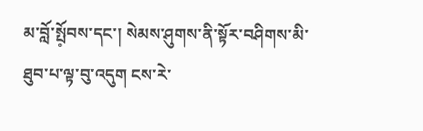མ་བློ་སྤོ༷བས་དང་། སེམས་ཤུགས་ནི་སྟོར་བཤིགས་མི་ཐུབ་པ་ལྟ་བུ་འདུག ངས་རེ་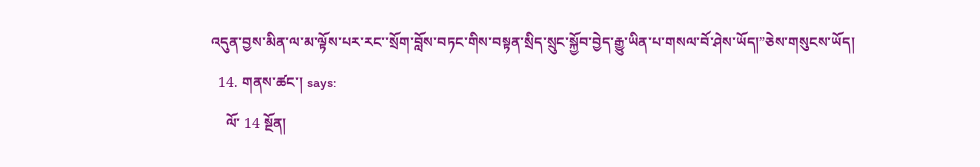འདུན་བྱས་མིན་ལ་མ་ལྟོས་པར་རང་་སྲོག་བློས་བཏང་གིས་བསྟན་སྲིད་སྲུང་སྐྱོབ་བྱེད་རྒྱུ་ཡིན་པ་གསལ་བོ་ཤེས་ཡོད།”ཅེས་གསུངས་ཡོད།
  14. གནས་ཚང་། says:
    ལོ་ 14 སྔོན།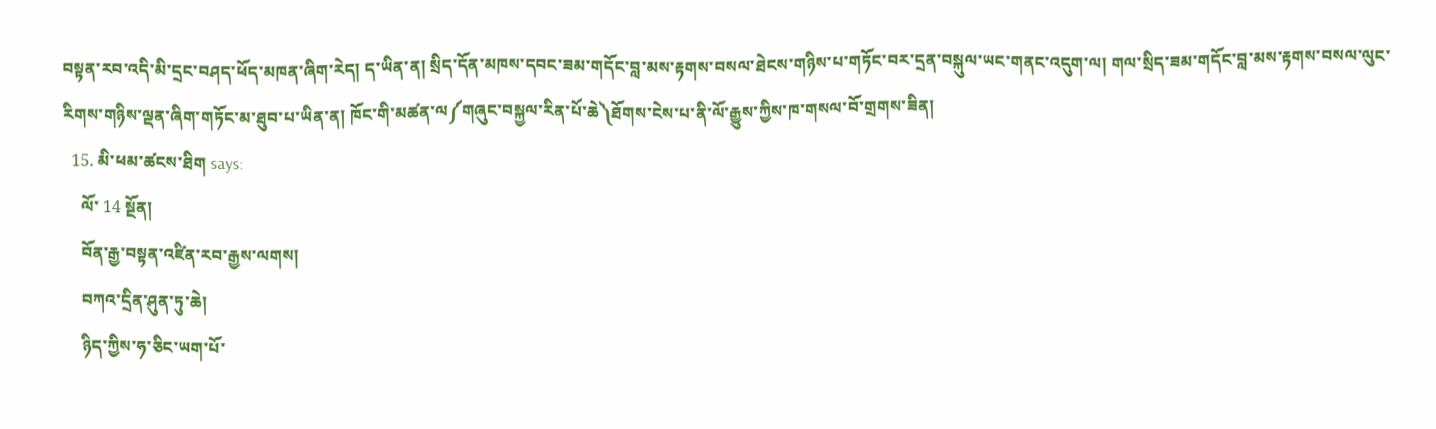བསྟན་རབ་འདི་མི་དྲང་བཤད་ཕོད་མཁན་ཞིག་རེད། ད་ཡིན་ན། སྲིད་དོན་མཁས་དབང་ཟམ་གདོང་བླ་མས་རྟགས་བསལ་ཐེངས་གཉིས་པ་གཏོང་བར་དྲན་བསྐུལ་ཡང་གནང་འདུག་ལ། གལ་སྲིད་ཟམ་གདོང་བླ་མས་རྟགས་བསལ་ལུང་རིགས་གཉིས་ལྡན་ཞིག་གཏོང་མ་ཐུབ་པ་ཡིན་ན། ཁོང་གི་མཚན་ལ༼གཞུང་བསྐྱལ་རིན་པོ་ཆེ༽ཐོགས་ངེས་པ་ནི་ལོ་རྒྱུས་ཀྱིས་ཁ་གསལ་བོ་གྲགས་ཟིན།
  15. མི་ཕམ་ཚངས་ཐིག says:
    ལོ་ 14 སྔོན།
    བོན་རྒྱ་བསྟན་འཛིན་རབ་རྒྱས་ལགས།
    བཀའ་དྲིན་ཤུན་ཏུ་ཆེ།
    ཉིད་ཀྱིས་ཧ་ཅིང་ཡག་པོ་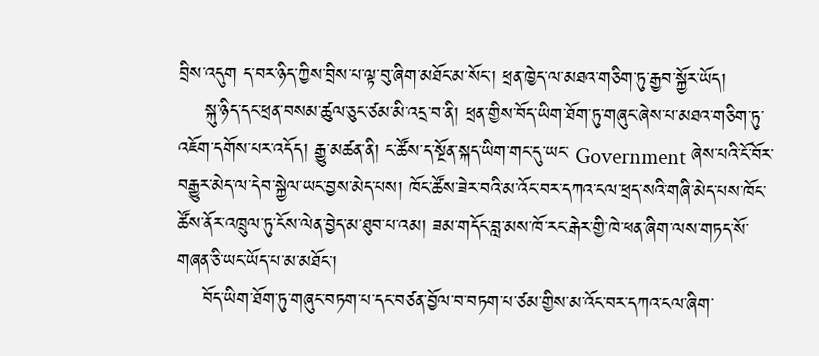བྲིས་འདུག ད་བར་ཉིད་ཀྱིས་བྲིས་པ་ལྟ་བུ་ཞིག་མཐོང་མ་སོང་། ཕྲན་ཁྱེད་ལ་མཐའ་གཅིག་ཏུ་རྒྱབ་སྐྱོར་ཡོད།
    སྐུ་ཉིད་དང་ཕྲན་བསམ་ཚུལ་ཅུང་ཙམ་མི་འདྲ་བ་ནི། ཕྲན་གྱིས་བོད་ཡིག་ཐོག་ཏུ་གཞུང་ཞེས་པ་མཐའ་གཅིག་ཏུ་འཇོག་དགོས་པར་འདོད། རྒྱུ་མཚན་ནི། ང་ཚོས་ད་སྔོན་སྐད་ཡིག་གང་དུ་ཡང་ Government ཞེས་པའི་ངོ་བོར་བརྒྱུར་མེད་ལ་དེབ་སྐྱེལ་ཡང་བྱས་མེད་པས། ཁོང་ཚོས་ཟེར་བའི་མ་འོང་བར་དཀའ་ངལ་ཕྲད་སའི་གཞི་མེད་པས་ཁོང་ཚོས་ནོར་འཁྲུལ་ཏུ་ངོས་ལེན་བྱེད་མ་ཐུབ་པ་འམ། ཟམ་གདོང་བླ་མས་ཁོ་རང་རྒེར་གྱི་ཁེ་ཕན་ཞིག་ལས་གཏད་སོ་གཞན་ཅི་ཡང་ཡོད་པ་མ་མཐོང་།
    བོད་ཡིག་ཐོག་ཏུ་གཞུང་བཏག་པ་དང་བཙན་བྱོལ་བ་བཏག་པ་ཙམ་གྱིས་མ་འོང་བར་དཀའ་ངལ་ཞིག་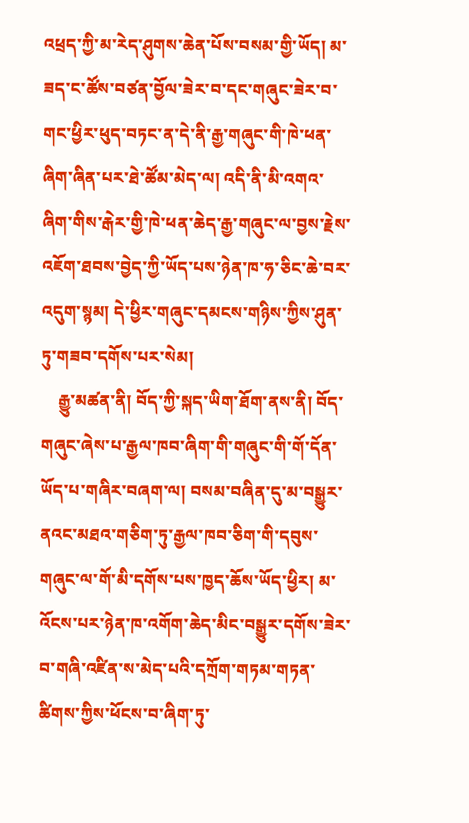འཕྲད་ཀྱི་མ་རེད་ཤུགས་ཆེན་པོས་བསམ་གྱི་ཡོད། མ་ཟད་ང་ཚོས་བཙན་བྱོལ་ཟེར་བ་དང་གཞུང་ཟེར་བ་གང་ཕྱིར་ཕུད་བཏང་ན་དེ་ནི་རྒྱ་གཞུང་གི་ཁེ་ཕན་ཞིག་ཞིན་པར་ཐེ་ཚོམ་མེད་ལ། འདི་ནི་མི་འགའ་ཞིག་གིས་རྒེར་གྱི་ཁེ་ཕན་ཆེད་རྒྱ་གཞུང་ལ་བྱས་རྗེས་འཇོག་ཐབས་བྱེད་ཀྱི་ཡོད་པས་ཉེན་ཁ་ཧ་ཅིང་ཆེ་བར་འདུག་སྙམ། དེ་ཕྱིར་གཞུང་དམངས་གཉིས་ཀྱིས་ཤུན་ཏུ་གཟབ་དགོས་པར་སེམ།
    རྒྱུ་མཚན་ནི། བོད་ཀྱི་སྐད་ཡིག་ཐོག་ནས་ནི། བོད་གཞུང་ཞེས་པ་རྒྱལ་ཁབ་ཞིག་གི་གཞུང་གི་གོ་དོན་ཡོད་པ་གཞིར་བཞག་ལ། བསམ་བཞིན་དུ་མ་བསྒྱུར་ནའང་མཐའ་གཅིག་ཏུ་རྒྱལ་ཁབ་ཅིག་གི་དབུས་གཞུང་ལ་གོ་མི་དགོས་པས་ཁྱད་ཆོས་ཡོད་ཕྱིར། མ་འོངས་པར་ཉེན་ཁ་འགོག་ཆེད་མིང་བསྒྱུར་དགོས་ཟེར་བ་གཞི་འཛིན་ས་མེད་པའི་དཀྲོག་གཏམ་གཏན་ཚིགས་ཀྱིས་ཕོངས་བ་ཞིག་ཏུ་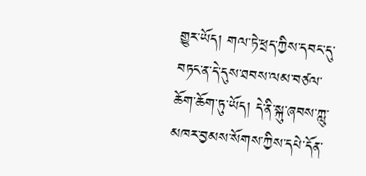གྱུར་ཡོད། གལ་ཏེ་ཕྲད་ཀྱིས་དབང་དུ་བཏང་ན་དེ་དུས་ཐབས་ལམ་བཙལ་ཆོག་ཆོག་ཏུ་ཡོད། དེ་ནི་སྐུ་ཞབས་ཀླུ་མཁར་བྱམས་སོགས་ཀྱིས་དཔེ་དོན་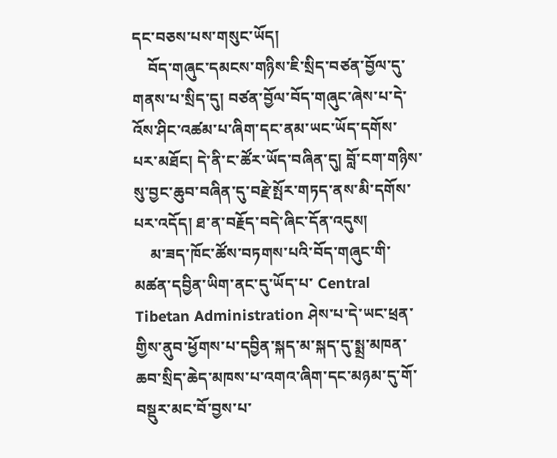དང་བཅས་པས་གསུང་ཡོད།
    བོད་གཞུང་དམངས་གཉིས་ཇི་སྲིད་བཙན་བྱོལ་དུ་གནས་པ་སྲིད་དུ། བཙན་བྱོལ་བོད་གཞུང་ཞེས་པ་དེ་འོས་ཤིང་འཚམ་པ་ཞིག་དང་ནམ་ཡང་ཡོད་དགོས་པར་མཐོང། དེ་ནི་ང་ཚོར་ཡོད་བཞིན་དུ། བློ་ངག་གཉིས་སུ་བྱང་ཆུབ་བཞིན་དུ་བརྗེ་སྤོར་གཏད་ནས་མི་དགོས་པར་འདོད། ཐ་ན་བརྗོད་བདེ་ཞིང་དོན་འདུས།
    མ་ཟད་ཁོང་ཚོས་བཏགས་པའི་བོད་གཞུང་གི་མཚན་དབྱིན་ཡིག་ནང་དུ་ཡོད་པ་ Central Tibetan Administration ཤེས་པ་དེ་ཡང་ཕྲན་གྱིས་ནུབ་ཕྱོགས་པ་དབྱིན་སྐད་མ་སྐད་དུ་སྨྲ་མཁན་ཆབ་སྲིད་ཆེད་མཁས་པ་འགའ་ཞིག་དང་མཉམ་དུ་གོ་བསྡུར་མང་བོ་བྱས་པ་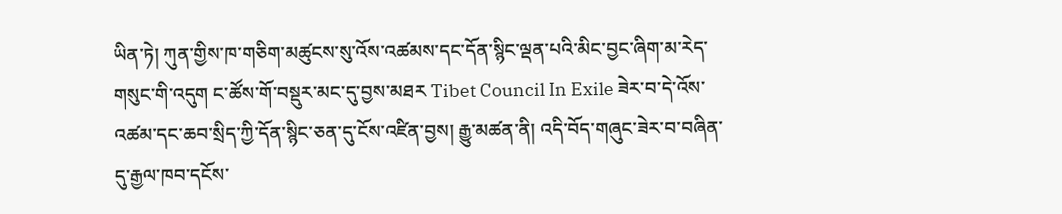ཡིན་ཏེ། ཀུན་གྱིས་ཁ་གཅིག་མཚུངས་སུ་འོས་འཚམས་དང་དོན་སྙིང་ལྡན་པའི་མིང་བྱང་ཞིག་མ་རེད་གསུང་གི་འདུག ང་ཚོས་གོ་བསྡུར་མང་དུ་བྱས་མཐར Tibet Council In Exile ཟེར་བ་དེ་འོས་འཚམ་དང་ཆབ་སྲིད་ཀྱི་དོན་སྙིང་ཅན་དུ་ངོས་འཛིན་བྱས། རྒྱུ་མཚན་ནི། འདི་བོད་གཞུང་ཟེར་བ་བཞིན་དུ་རྒྱལ་ཁབ་དངོས་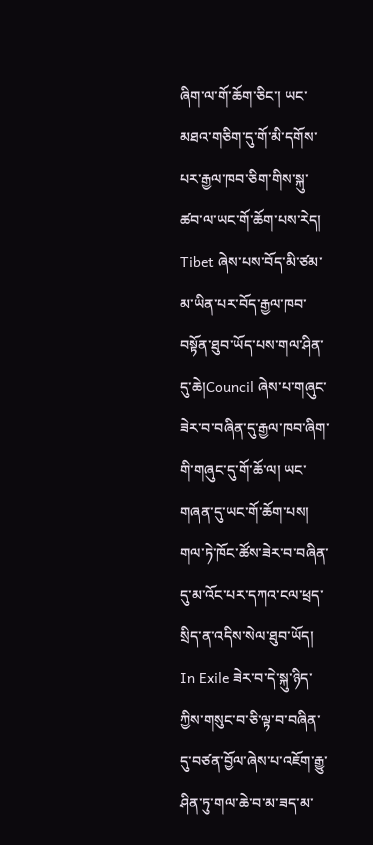ཞིག་ལ་གོ་ཆོག་ཅིང་། ཡང་མཐའ་གཅིག་དུ་གོ་མི་དགོས་པར་རྒྱལ་ཁབ་ཅིག་གིས་སྐུ་ཚབ་ལ་ཡང་གོ་ཆོག་པས་རེད། Tibet ཞེས་པས་བོད་མི་ཙམ་མ་ཡིན་པར་བོད་རྒྱལ་ཁབ་བསྟོན་ཐུབ་ཡོད་པས་གལ་ཤིན་དུ་ཆེ།Council ཞེས་པ་གཞུང་ཟེར་བ་བཞིན་དུ་རྒྱལ་ཁབ་ཞིག་གི་གཞུང་དུ་གོ་ཆོ་ལ། ཡང་གཞན་དུ་ཡང་གོ་ཆོག་པས། གལ་ཏེ་ཁོང་ཚོས་ཟེར་བ་བཞིན་དུ་མ་འོང་པར་དཀའ་ངལ་ཕྲད་སྲིད་ན་འདིས་སེལ་ཐུབ་ཡོད། In Exile ཟེར་བ་དེ་སྐུ་ཉིད་ཀྱིས་གསུང་བ་ཅི་ལྟ་བ་བཞིན་དུ་བཙན་བྱོལ་ཞེས་པ་འཇོག་རྒྱུ་ཤིན་ཏུ་གལ་ཆེ་བ་མ་ཟད་མ་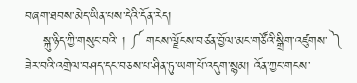བཞག་ཐབས་མེད་ཡིན་པས་དེའི་དོན་རེད།
    སྐུ་ཉིད་ཀྱི་གསུང་བའི་ ། ༼ གངས་ལྗོངས་བཙན་བྱོལ་མང་གཙོའི་སྒྲིག་འཛུགས་ ༽ ཟེར་བའི་འགྲེལ་བཤད་དང་བཅས་པ་ཤིན་ཏུ་ཡག་པོ་འདུག་སྙམ། འོན་ཀྱང་གངས་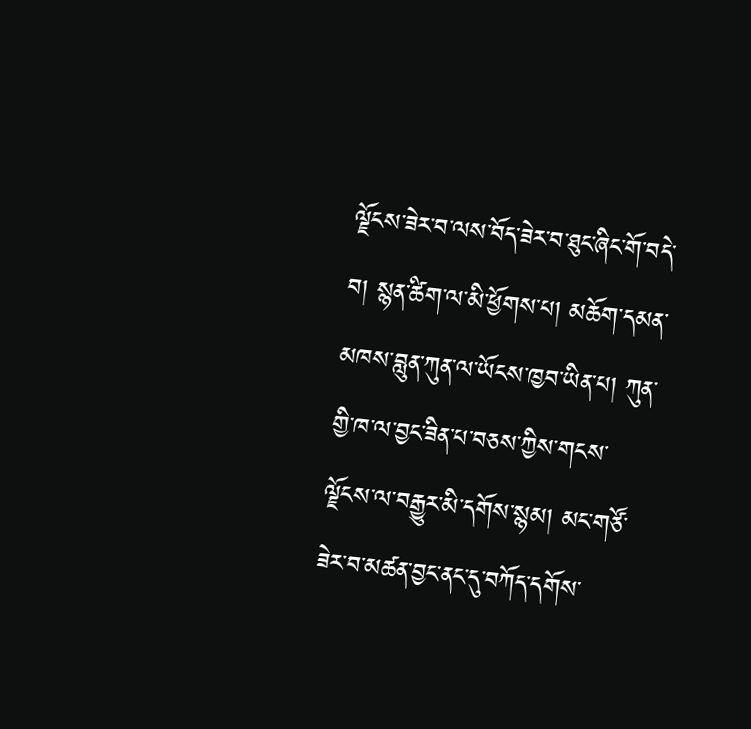ལྗོངས་ཟེར་བ་ལས་བོད་ཟེར་བ་ཐུང་ཞིང་གོ་བདེ་བ། སྙན་ཚིག་ལ་མི་ཕྱོགས་པ། མཆོག་དམན་མཁས་བླུན་ཀུན་ལ་ཡོངས་ཁྱབ་ཡིན་པ། ཀུན་གྱི་ཁ་ལ་བྱང་ཟིན་པ་བཅས་ཀྱིས་གངས་ལྗོངས་ལ་བརྒྱུར་མི་དགོས་སྙམ། མང་གཙོ་ཟེར་བ་མཚན་བྱང་ནང་དུ་བཀོད་དགོས་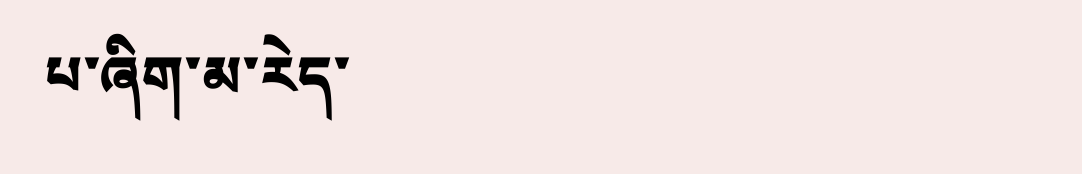པ་ཞིག་མ་རེད་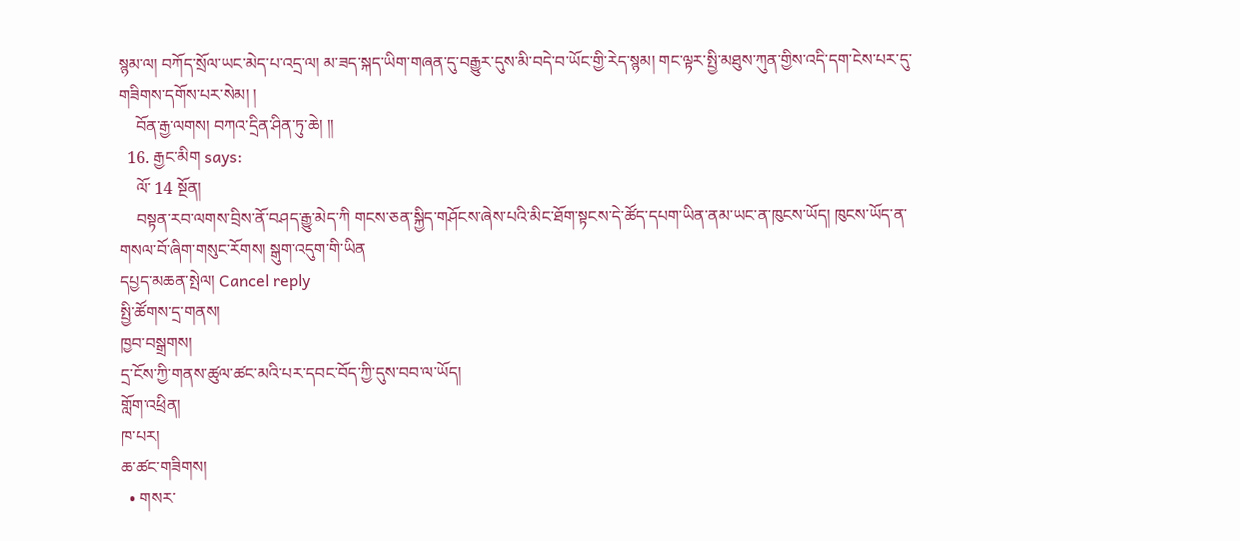སྙམ་ལ། བཀོད་སྲོལ་ཡང་མེད་པ་འདྲ་ལ། མ་ཟད་སྐད་ཡིག་གཞན་དུ་བརྒྱུར་དུས་མི་བདེ་བ་ཡོང་གྱི་རེད་སྙམ། གང་ལྟར་སྤྱི་མཐུས་ཀུན་གྱིས་འདི་དག་ངེས་པར་དུ་གཟིགས་དགོས་པར་སེམ། །
    བོན་རྒྱ་ལགས། བཀའ་དྲིན་ཤིན་ཏུ་ཆེ། །།
  16. རྒྱང་མིག says:
    ལོ་ 14 སྔོན།
    བསྟན་རབ་ལགས་བྲིས་ནོ་བཤད་རྒྱུ་མེད་ཀི གངས་ཅན་སྐྱིད་གཤོངས་ཞེས་པའི་མིང་ཐོག་སྟངས་དེ་ཚོད་དཔག་ཡིན་ནམ་ཡང་ན་ཁུངས་ཡོད། ཁུངས་ཡོད་ན་གསལ་བོ་ཞིག་གསུང་རོགས། སྒུག་འདུག་གི་ཡིན
དཔྱད་མཆན་སྤེལ། Cancel reply
སྤྱི་ཚོགས་དྲ་གནས།
ཁྱབ་བསྒྲགས།
དྲ་ངོས་ཀྱི་གནས་ཚུལ་ཚང་མའི་པར་དབང་བོད་ཀྱི་དུས་བབ་ལ་ཡོད།
གློག་འཕྲིན།
ཁ་པར།
ཆ་ཚང་གཟིགས།
  • གསར་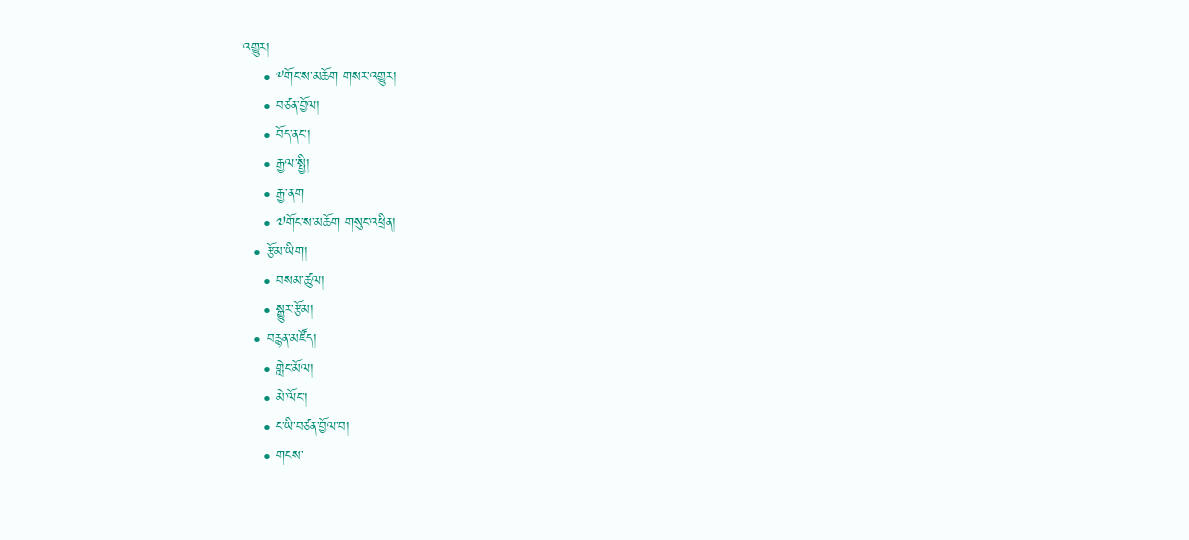འགྱུར།
    • ༸གོང་ས་མཆོག གསར་འགྱུར།
    • བཙན་བྱོལ།
    • བོད་ནང་།
    • རྒྱལ་སྤྱི།
    • རྒྱ་ནག
    • ༧གོང་ས་མཆོག གསུང་འཕྲིན།
  • རྩོམ་ཡིག།
    • བསམ་ཚུལ།
    • སྒྱུར་རྩོམ།
  • བརྙན་མཛོད།
    • གླེང་མོལ།
    • མེ་ལོང་།
    • ང་ཡི་བཙན་བྱོལ་བ།
    • གངས་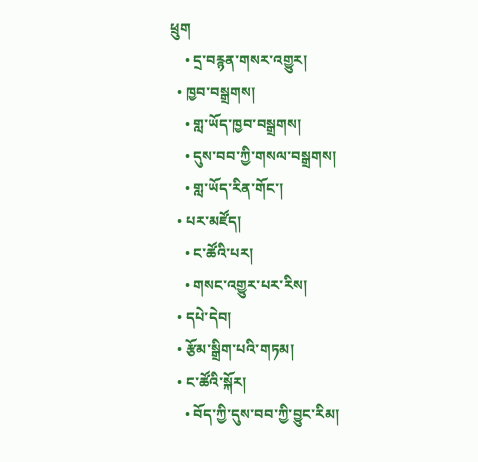ཕྲུག
    • དྲ་བརྙན་གསར་འགྱུར།
  • ཁྱབ་བསྒྲགས།
    • གླ་ཡོད་ཁྱབ་བསྒྲགས།
    • དུས་བབ་ཀྱི་གསལ་བསྒྲགས།
    • གླ་ཡོད་རིན་གོང་།
  • པར་མཛོད།
    • ང་ཚོའི་པར།
    • གསང་འགྱུར་པར་རིས།
  • དཔེ་དེབ།
  • རྩོམ་སྒྲིག་པའི་གཏམ།
  • ང་ཚོའི་སྐོར།
    • བོད་ཀྱི་དུས་བབ་ཀྱི་བྱུང་རིམ།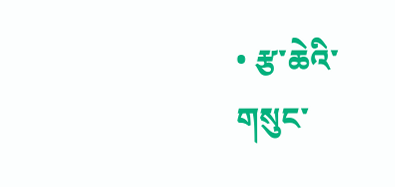• རྩ་ཆེའི་གསུང་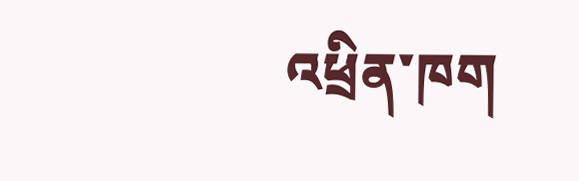འཕྲིན་ཁག